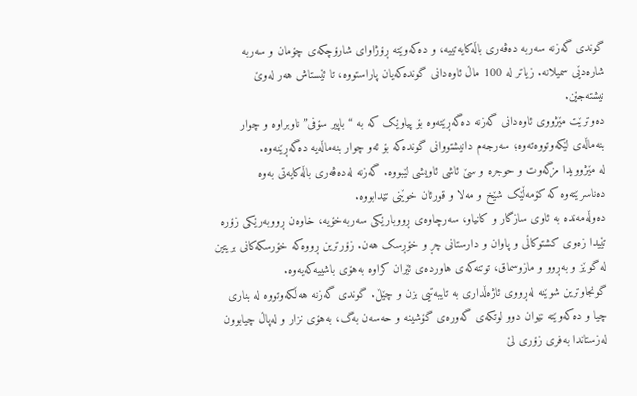گوندی گەزنە سەربە دەڤەری باڵەکایەتییە، و دەکەوێتە ڕۆژاوای شارۆچکەی چۆمان و سەربە شارەدێی سمیلانە. زیاتر لە 100 ماڵ ئاوەدانی گوندەکەیان پاراستووە، تا ئێستاش هەر لەوێ نیشتەجێن.
دەوترێت مێژووی ئاوەدانی گەزنە دەگەڕێتەوە بۆ پیاوێک کە بە “باپیر سۆفی” ناوبراوە و چوار بنەماڵەی لێکەوتووەتەوە؛ سەرجەم دانیشتووانی گوندەکە بۆ ئەو چوار بنەماڵەیە دەگەڕێنەوە.
لە مێژوویدا مزگەوت و حوجرە و سێ ئاشی ئاویشی لێبووە. گەزنە لەدەڤەری باڵەکایەتی بەوە دەناسرێتەوە کە کۆمەڵێک شێخ و مەلا و قورئان خوێنی تێدابووە.
دەوڵەمەندە بە ئاوی سازگار و کانیاو، سەرچاوەی ڕووبارێکی سەربەخۆیە، خاوەن ڕووبەرێکی زۆرە تێیدا زەوی کشتوکاڵی و پاوان و دارستانی چڕ و خۆڕسک هەن. زۆرترین ڕووەکە خۆرسکەکانی بریتین لە گوێز و بەڕوو و مازوسماق، توتنەکەی هاوردەی ئێران کراوە بەهۆی باشییەکەیەوە.
گونجاوترین شوێنە لەڕووی ئاژەڵداری بە تایبەتیی بزن و چێڵ. گوندی گەزنە هەڵکەوتووە لە بناری چیا و دەکەوێتە نێوان دوو لوتکەی گەورەی گۆشینە و حەسەن بەگ، بەهۆی نزار و لەپاڵ چیابوون لەزستاندا بەفری زۆری لێ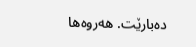دەبارێت. هەروەها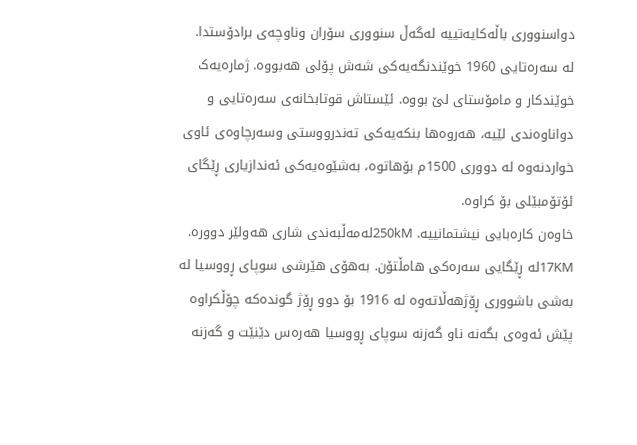دواسنووری باڵەکایەتییە لەگەڵ سنووری سۆران وناوچەی برادۆستدا.
لە سەرەتایی 1960 خوێندنگەیەکی شەش پۆلی هەبووه. ژمارەیەک خوێندکار و مامۆستای لێ بووه. ئێستاش قوتابخانەی سەرەتایی و دواناوەندی لێیە، هەروەها بنکەیەکی تەندرووستی وسەرچاوەی ئاوی خواردنەوە لە دووری 1500م بۆهاتوه، بەشێوەیەکی ئەندازیاری ڕێگای ئۆتۆمبێلی بۆ کراوە.
خاوەن کارەبایی نیشتمانییە. 250kMلەمەڵبەندی شاری هەولێر دوورە. 17KMلە ڕێگایی سەرەکی هامڵتۆن. بەهۆی هێرشی سوپای ڕووسیا لە بەشی باشووری ڕۆژهەڵاتەوە لە 1916 بۆ دوو ڕۆژ گوندەکە چۆڵکراوە پێش ئەوەی بگەنە ناو گەزنە سوپای ڕووسیا هەرەس دێنێت و گەزنە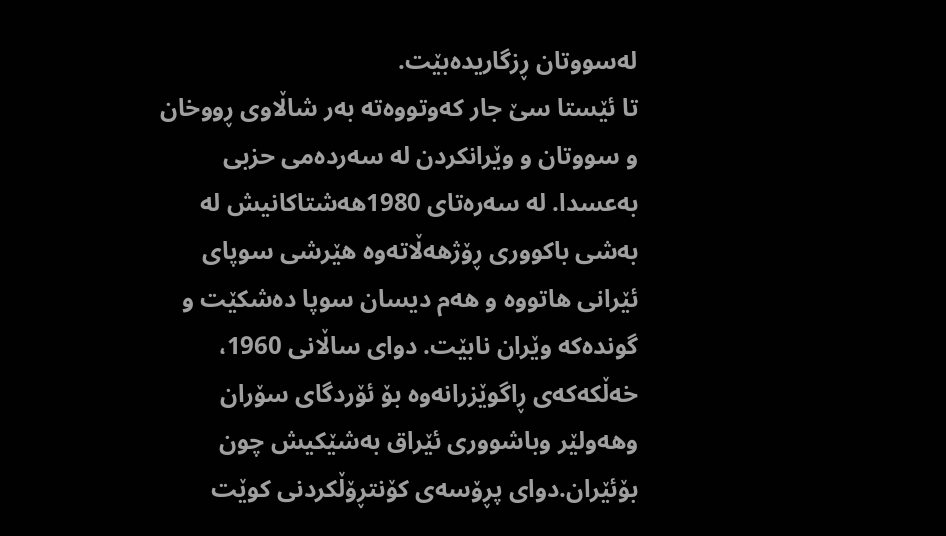لەسووتان ڕزگاریدەبێت.
تا ئێستا سێ جار کەوتووەتە بەر شاڵاوی ڕووخان و سووتان و وێرانکردن لە سەردەمی حزبی بەعسدا. لە سەرەتای 1980هەشتاکانیش لە بەشی باکووری ڕۆژهەڵاتەوە هێرشی سوپای ئێرانی هاتووە و هەم دیسان سوپا دەشکێت و گوندەکە وێران نابێت. دوای ساڵانی 1960، خەڵکەکەی ڕاگوێزرانەوە بۆ ئۆردگای سۆران وهەولێر وباشووری ئێراق بەشێکیش چون بۆئێران.دوای پڕۆسەی کۆنتڕۆڵکردنی کوێت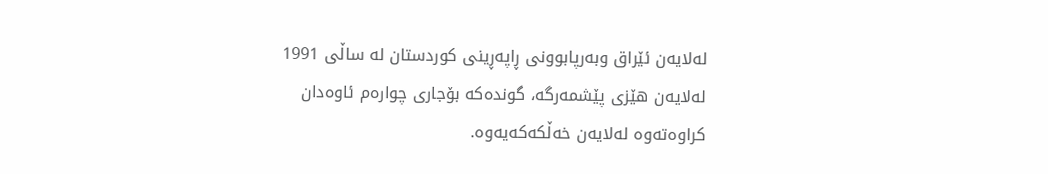لەلایەن ئێراق وبەرپابوونی ڕاپەڕینی کوردستان لە ساڵی 1991 لەلایەن هێزی پێشمەرگە، گوندەکە بۆجاری چوارەم ئاوەدان کراوەتەوە لەلایەن خەڵکەکەیەوە.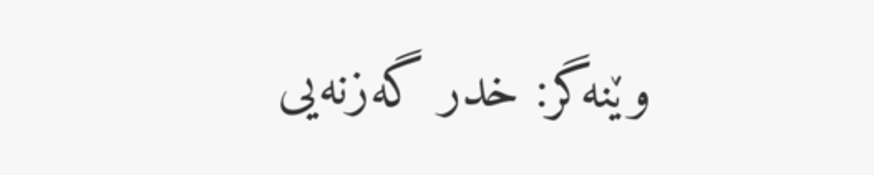وێنەگر: خدر گەزنەیی